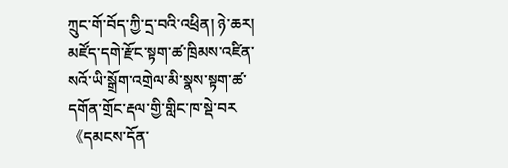ཀྲུང་གོ་བོད་ཀྱི་དྲ་བའི་འཕྲིན། ཉེ་ཆར། མཛོད་དགེ་རྫོང་སྟག་ཚ་ཁྲིམས་འཛིན་སའོ་ཡི་སྒྲོག་འགྲེལ་མི་སྣས་སྟག་ཚ་དགོན་གྲོང་རྡལ་གྱི་གླིང་ཁ་སྡེ་བར《དམངས་དོན་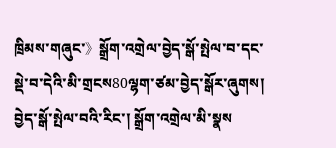ཁྲིམས་གཞུང་》སྒྲོག་འགྲེལ་བྱེད་སྒོ་སྤེལ་བ་དང་སྡེ་བ་དེའི་མི་གྲངས80ལྷག་ཙམ་བྱེད་སྒོར་ཞུགས།
བྱེད་སྒོ་སྤེལ་བའི་རིང་། སྒྲོག་འགྲེལ་མི་སྣས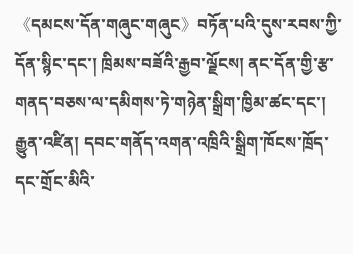《དམངས་དོན་གཞུང་གཞུང》བཏོན་པའི་དུས་རབས་ཀྱི་དོན་སྙིང་དང་། ཁྲིམས་བཟོའི་རྒྱབ་ལྗོངས། ནང་དོན་གྱི་རྩ་གནད་བཅས་ལ་དམིགས་ཏེ་གཉེན་སྒྲིག་ཁྱིམ་ཚང་དང་། རྒྱུན་འཛིན། དབང་གནོད་འགན་འཁྲིའི་སྒྲིག་ཁོངས་ཁྲོད་དང་གྲོང་མིའི་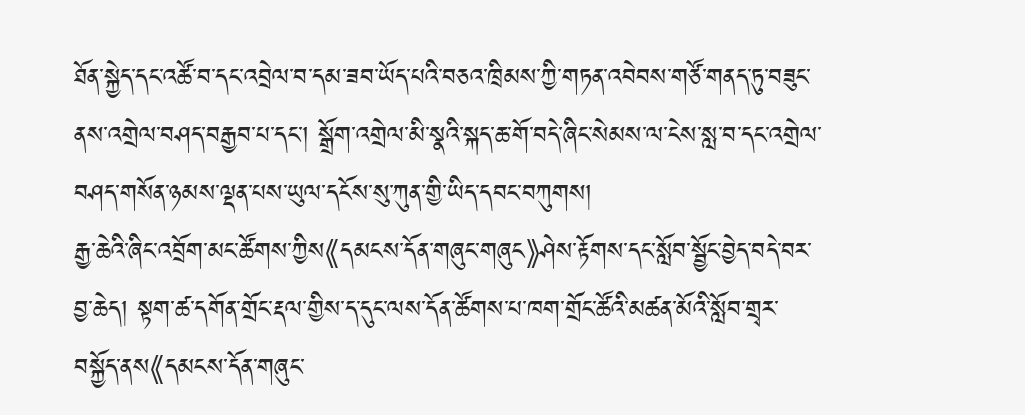ཐོན་སྐྱེད་དང་འཚོ་བ་དང་འབྲེལ་བ་དམ་ཟབ་ཡོད་པའི་བཅའ་ཁྲིམས་ཀྱི་གཏན་འབེབས་གཙོ་གནད་ཏུ་བཟུང་ནས་འགྲེལ་བཤད་བརྒྱབ་པ་དང་། སྒྲོག་འགྲེལ་མི་སྣའི་སྐད་ཆ་གོ་བདེ་ཞིང་སེམས་ལ་ངེས་སླ་བ་དང་འགྲེལ་བཤད་གསོན་ཉམས་ལྡན་པས་ཡུལ་དངོས་སུ་ཀུན་གྱི་ཡིད་དབང་བཀུགས།
རྒྱ་ཆེའི་ཞིང་འབྲོག་མང་ཚོགས་ཀྱིས《དམངས་དོན་གཞུང་གཞུང》ཤེས་རྟོགས་དང་སློབ་སྦྱོང་བྱེད་བདེ་བར་བྱ་ཆེད། སྟག་ཚ་དགོན་གྲོང་རྡལ་གྱིས་ད་དུང་ལས་དོན་ཚོགས་པ་ཁག་གྲོང་ཚོའི་མཚན་མོའི་སློབ་གྲྭར་བསྐྱོད་ནས《དམངས་དོན་གཞུང་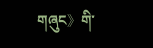གཞུང》གི་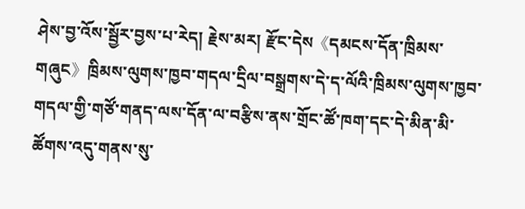ཤེས་བྱ་འོས་སྦྱོར་བྱས་པ་རེད། རྗེས་མར། རྫོང་དེས《དམངས་དོན་ཁྲིམས་གཞུང》ཁྲིམས་ལུགས་ཁྱབ་གདལ་དྲིལ་བསྒྲགས་དེ་ད་ལོའི་ཁྲིམས་ལུགས་ཁྱབ་གདལ་གྱི་གཙོ་གནད་ལས་དོན་ལ་བརྩིས་ནས་གྲོང་ཚོ་ཁག་དང་དེ་མིན་མི་ཚོགས་འདུ་གནས་སུ་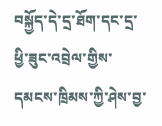བསྐྱོད་དེ་དྲ་ཐོག་དང་དྲ་ཕྱི་ཟུང་འབྲེལ་གྱིས་དམངས་ཁྲིམས་ཀྱི་ཤེས་བྱ་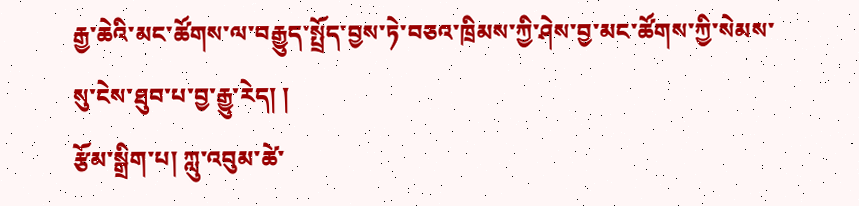རྒྱ་ཆེའི་མང་ཚོགས་ལ་བརྒྱུད་སྤྲོད་བྱས་ཏེ་བཅའ་ཁྲིམས་ཀྱི་ཤེས་བྱ་མང་ཚོགས་ཀྱི་སེམས་སུ་ངེས་ཐུབ་པ་བྱ་རྒྱུ་རེད། །
རྩོམ་སྒྲིག་པ། ཀླུ་འབུམ་ཚེ་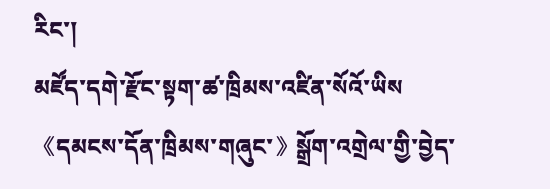རིང་།
མཛོད་དགེ་རྫོང་སྟག་ཚ་ཁྲིམས་འཛིན་སོའོ་ཡིས《དམངས་དོན་ཁྲིམས་གཞུང་》སྒྲོག་འགྲེལ་གྱི་བྱེད་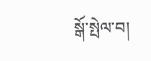སྒོ་སྤེལ་བ།